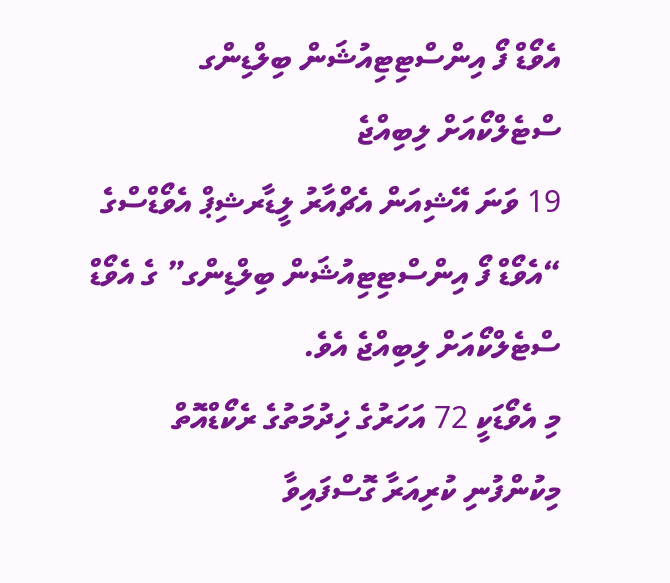އެވޯޑް ފޯ އިންސްޓިޓިއުޝަން ބިލްޑިންގ ސްޓެލްކޯއަށް ލިބިއްޖެ
19 ވަނަ އޭޝިއަން އެޗްއާރު ލީޑާރޝިޕް އެވޯޑްސްގެ “އެވޯޑް ފޯ އިންސްޓިޓިއުޝަން ބިލްޑިންގ” ގެ އެވޯޑް ސްޓެލްކޯއަށް ލިބިއްޖެ އެވެ.
މި އެވޯޑަކީ 72 އަހަރުގެ ޚިދުމަތުގެ ރެކޯޑްއޮތް މިކުންފުނި ކުރިއަރާ ގޮސްފައިވާ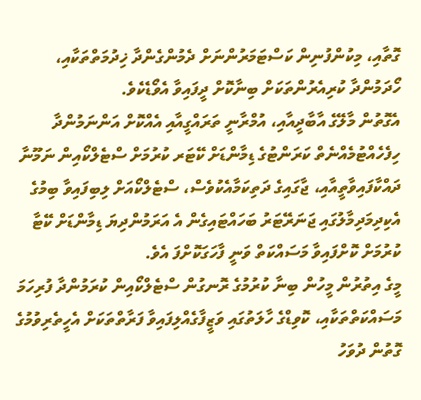ގޮތާއި، މިކުންފުނިން ކަސްޓަމަރުންނަށް ދެމުންގެންދާ ޚިދުމަތްތަކާއި، ހޯދަމުންދާ ކުރިއެރުންތަކަށް ބިނާކޮށް ދީފައިވާ އެވޯޑެކެވެ.
އެގޮތުން މާލޭގެ އާބާދީއާއި، އުމްރާނީ ތަރައްގީއާއި އެއްކޮށް އަންނަމުންދާ ހިފެހެއްޓުމެއްނެތް ކަރަންޓުގެ ޑިމާންޑަށް ކޭޓަރ ކުރުމަށް ސްޓެލްކޯއިން ނަމޫނާ ދައްކާފައިވާތީއާއި، ޖާގައިގެ ދަތިކަމާއެކުވެސް، ސްޓެލްކޯއަށް ލިބިފައިވާ ބިމުގެ އެކިދިމަދިމާލުގައި ޖަނަރޭޓަރު ބަހައްޓައިގެން އެ އަރަމުންދިޔަ ޑިމާންޑަށް ކޭޓާ ކުރުމަށް ކޮށްފައިވާ މަސައްކަތް ވަނީ ފާހަގަކޮށްފަ އެވެ.
މީގެ އިތުރުން މީހުން ބިނާ ކުރުމުގެ ރޮނގުން ސްޓެލްކޯއިން ކުރަމުންދާ ފުރިހަމަ މަސައްކަތްތަކާއި، ކޮވިޑްގެ ހާލަތުގައި ވަޒީފާގެއްލިފައިވާ ފަރާތްތަކަށް އެހީތެރިވުމުގެ ގޮތުން ދުވަހު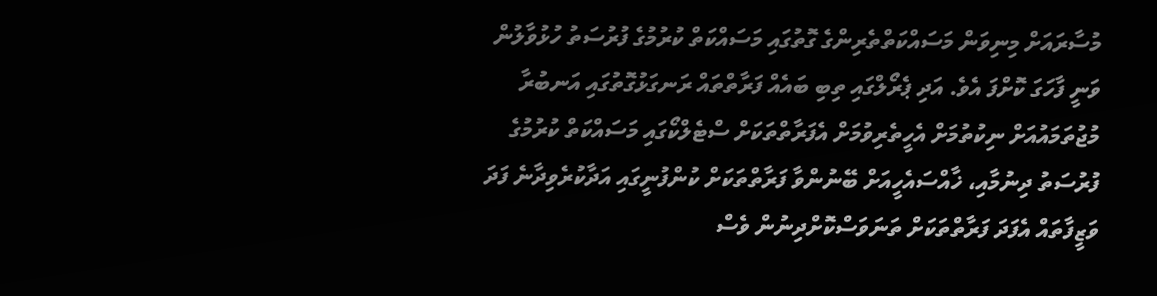މުސާރައަށް މިނިވަން މަސައްކަތްތެރިންގެ ގޮތުގައި މަސައްކަތް ކުރުމުގެ ފުރުސަތު ހުޅުވާލުން ވަނީ ފާހަގަ ކޮށްފަ އެވެ. އަދި ޕެރޯލްގައި ތިބި ބައެއް ފަރާތްތައް ރަނގަޅުގޮތުގައި އަނބުރާ މުޖުތަމައުއަށް ނިކުތުމަށް އެހީތެރިވުމަށް އެފަރާތްތަކަށް ސްޓެލްކޯގައި މަސައްކަތް ކުރުމުގެ ފުރުސަތު ދިނުމާއި، ޚާއްސައެހީއަށް ބޭނުންވާ ފަރާތްތަކަށް ކުންފުނީގައި އަދާކުރެވިދާނެ ފަދަ ވަޒީފާތައް އެފަދަ ފަރާތްތަކަށް ތަނަވަސްކޮށްދިނުން ވެސް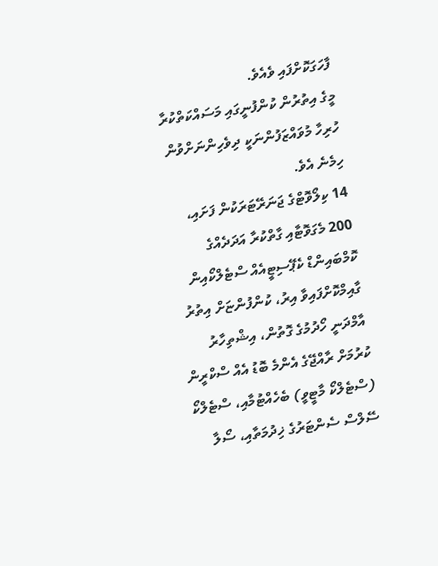ފާހަގަކޮށްފައި ވެއެވެ.
މީގެ އިތުރުން ކުންފުނީގައި މަސައްކަތްކުރާ ހުރިހާ މުވައްޒަފުންނަކީ ދިވެހިންނަށްވުން ހިމެނެ އެވެ.
14 ކިލޯވޮޓްގެ ޖަނަރޭޓަރަކުން ފަށައި، 200 މެގަވޮޓާއި ގާތްކުރާ އަދަދެއްގެ ކޮމްބައިންޑް ކެޕޭސިޓީއެއް ސްޓެލްކޯއިން ގާއިމްކޮށްފައިވާ އިރު، ކުންފުންޏަށް އިތުރު އާމްދަނީ ހޯދުމުގެ ގޮތުން، އިޝްތިހާރު ކުރުމަށް ރާއްޖޭގެ އެންމެ ބޮޑު އެއް ސްކްރީން (ސްޓެލްކޯ މާޓީވީ) ބެހެއްޓުމާއި، ސްޓެލްކޯ ސޭލްސް ސެންޓަރުގެ ޚިދުމަތާއި، ސޯލާ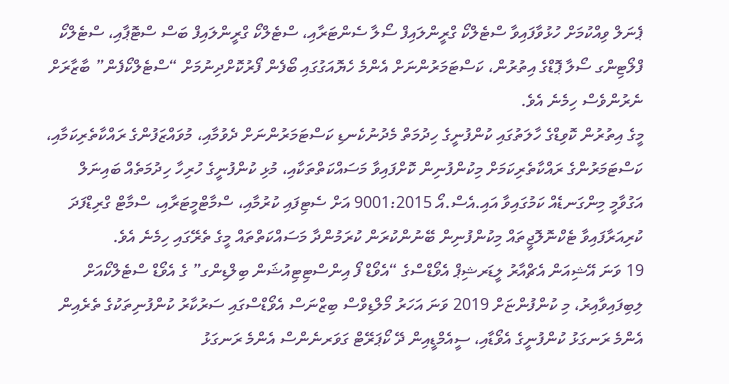ޕެނަލް ވިއްކުމަށް ހުޅުވާފައިވާ ސްޓެލްކޯ ގްރީންލައިފް ސޯލާ ސެންޓަރާއި، ސްޓެލްކޯ ގްރީންލައިފް ބަސް ސްޓޮޕާއި، ސްޓެލްކޯ ފްލޯޓިންގ ސޯލާ ޕޮޑްގެ އިތުރުން، ކަސްޓަމަރުންނަށް އެންމެ ހެޔޮއަގުގައި ބޯފެން ފޯރުކޮށްދިނުމަށް “ސްޓެލްކޯފެން” ބާޒާރަށް ނެރުންވެސް ހިމެނެ އެވެ.
މީގެ އިތުރުން ކޮވިޑްގެ ހާލަތުގައި ކުންފުނީގެ ހިދުމަތް މެދުނުކެނޑި ކަސްޓަމަރުންނަށް ދެވުމާއި، މުވައްޒަފުންގެ ރައްކާތެރިކަމާއި، ކަސްޓަމަރުންގެ ރައްކާތެރިކަމަށް މިކުންފުނިން ކޮށްފައިވާ މަސައްކަތްތަކާއި، މުޅި ކުންފުނީގެ ހުރިހާ ހިދުމަތެއް ބައިނަލް އަގުވާމީ މިންގަނޑެއް ކަމުގައިވާ އައި.އެސް.އޯ 9001:2015 އަށް ސެޓިފައި ކުރުމާއި، ސްމާޓްމީޓަރާއި، ސްމާޓް ގްރިޑްފަދަ ކުރިއަރާފައިވާ ޓެކްނޮލޮޖީތައް މިކުންފުނިން ބޭނުންކުރަން ކުރަމުންދާ މަސައްކަތްތައް މީގެ ތެރޭގައި ހިމެނެ އެވެ.
19 ވަނަ އޭޝިއަން އެޗްއާރު ލީޑަރޝިޕް އެވޯޑްސްގެ “އެވޯޑް ފޯ އިންސްޓިޓިއުޝަން ބިލްޑިންގ” ގެ އެވޯޑް ސްޓެލްކޯއަށް ލިބިފައިވާއިރު، މި ކުންފުންޏަށް 2019 ވަނަ އަހަރު މޯލްޑިވްސް ބިޒްނަސް އެވޯޑްސްގައި ސަރުކާރު ކުންފުނިތަކުގެ ތެރެއިން އެންމެ ރަނގަޅު ކުންފުނީގެ އެވޯޑާއި، ސީއެމްޑީއިން ދޭ ކޯޕަރޭޓް ގަވަރނެންސް އެންމެ ރަނގަޅު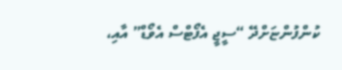ކުންފުންޏަށްދޭ “ސީޖީ އެފޯޓްސް އެވޯޑް” އާއި،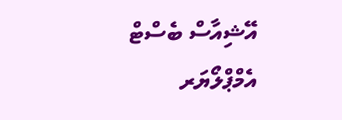އޭޝިއާސް ބެސްޓް އެމްޕްލޯޔަރ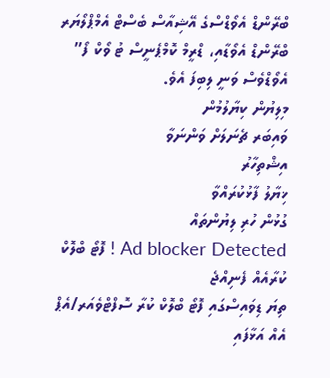ބްރޭންޑް އެވޯޑްސްގެ އޭޝިއާސް ބެސްޓް އެމްޕްލޯޔަރ ބްރޭންޑް އެވޯޑާއި، ޑްރީމް ކޮމްޕެނީސް ޓު ވޯކް ފޯ” އެވޯޑްވެސް ވަނީ ލިބިފަ އެވެ.
މިލިޔުން ކިޔާލުމުން
ވައިބަރ ޗެނަލަށް ވަންނަވާ
އިޝްތިހާރު
ޚިޔާލު ފާޅުކުރައްވާ
ގުޅުން ހުރި ލިޔުންތައް
Ad blocker Detected ! ފޮޓޯ ބްލޮކް ކުރާއެއް ފެނިއްޖެ
ތިޔަ ޑިވައިސްގައި ފޮޓޯ ބްލޮކް ކުރާ ސޮފްޓްވެއަރ/އެޕް އެއް އަޅާފައި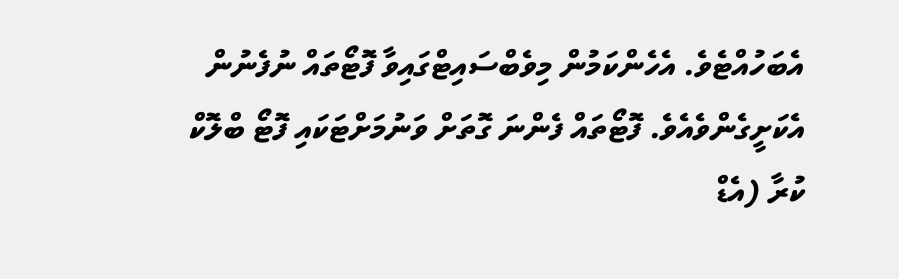އެބަހުއްޓެވެ. އެހެންކަމުން މިވެބްސައިޓްގައިވާ ފޮޓޯތައް ނުފެނުން އެކަށީގެންވެއެވެ. ފޮޓޯތައް ފެންނަ ގޮތަށް ވަނުމަށްޓަކައި ފޮޓޯ ބްލޮކް ކުރާ (އެޑް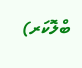ބްލޮކަރ)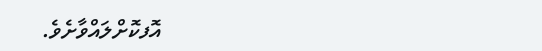އޮފކޮށްލައްވާށެވެ.